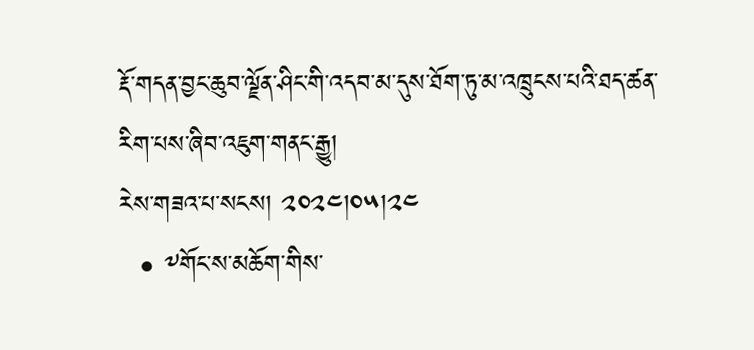རྡོ་གདན་བྱང་ཆུབ་ལྗོན་ཤིང་གི་འདབ་མ་དུས་ཐོག་ཏུ་མ་འཁྲུངས་པའི་ཐད་ཚན་རིག་པས་ཞིབ་འཇུག་གནང་རྒྱུ།
རེས་གཟའ་པ་སངས། ༢༠༢༤།༠༥།༢༤
  • ༸གོང་ས་མཆོག་གིས་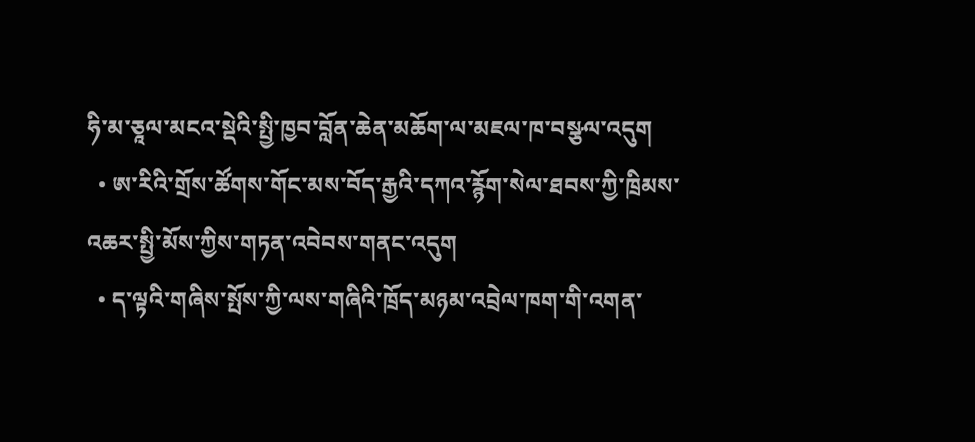ཧི་མ་ཅཱལ་མངའ་སྡེའི་སྤྱི་ཁྱབ་བློན་ཆེན་མཆོག་ལ་མཇལ་ཁ་བསྩལ་འདུག
  • ཨ་རིའི་གྲོས་ཚོགས་གོང་མས་བོད་རྒྱའི་དཀའ་རྙོག་སེལ་ཐབས་ཀྱི་ཁྲིམས་འཆར་སྤྱི་མོས་ཀྱིས་གཏན་འབེབས་གནང་འདུག
  • ད་ལྟའི་གཞིས་སྤོས་ཀྱི་ལས་གཞིའི་ཁྲོད་མཉམ་འབྲེལ་ཁག་གི་འགན་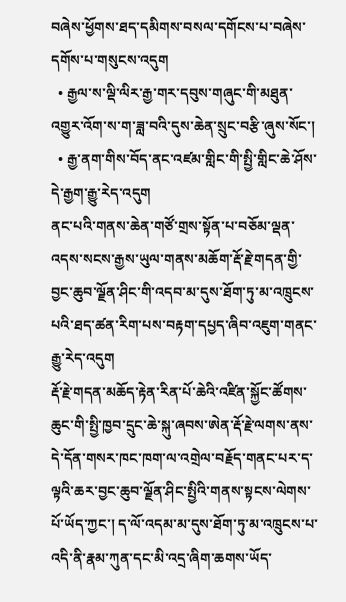བཞེས་ཕྱོགས་ཐད་དམིགས་བསལ་དགོངས་པ་བཞེས་དགོས་པ་གསུངས་འདུག
  • རྒྱལ་ས་ལྡི་ལིར་རྒྱ་གར་དབུས་གཞུང་གི་མཐུན་འགྱུར་འོག་ས་ག་ཟླ་བའི་དུས་ཆེན་སྲུང་བརྩི་ཞུས་སོང་།
  • རྒྱ་ནག་གིས་བོད་ནང་འཛམ་གླིང་གི་སྤྱི་གླིང་ཆེ་ཤོས་དེ་རྒྱག་རྒྱུ་རེད་འདུག
ནང་པའི་གནས་ཆེན་གཙོ་གྲས་སྟོན་པ་བཅོམ་ལྡན་འདས་སངས་རྒྱས་ཡུལ་གནས་མཆོག་རྡོ་རྗེ་གདན་གྱི་བྱང་ཆུབ་ལྗོན་ཤིང་གི་འདབ་མ་དུས་ཐོག་ཏུ་མ་འཁྲུངས་པའི་ཐད་ཚན་རིག་པས་བརྟག་དཔྱད་ཞིབ་འཇུག་གནང་རྒྱུ་རེད་འདུག
རྡོ་རྗེ་གདན་མཆོད་རྟེན་རིན་པོ་ཆེའི་འཛིན་སྐྱོང་ཚོགས་ཆུང་གི་སྤྱི་ཁྱབ་དྲུང་ཆེ་སྐུ་ཞབས་ཨེན་རྡོ་རྗེ་ལགས་ནས་དེ་དོན་གསར་ཁང་ཁག་ལ་འགྲེལ་བརྗོད་གནང་པར་ད་ལྟའི་ཆར་བྱང་ཆུབ་ལྗོན་ཤིང་སྤྱིའི་གནས་སྟངས་ལེགས་པོ་ཡོད་ཀྱང་། ད་ལོ་འདམ་མ་དུས་ཐོག་ཏུ་མ་འཁྲུངས་པ་འདི་ནི་རྣམ་ཀུན་དང་མི་འདྲ་ཞིག་ཆགས་ཡོད་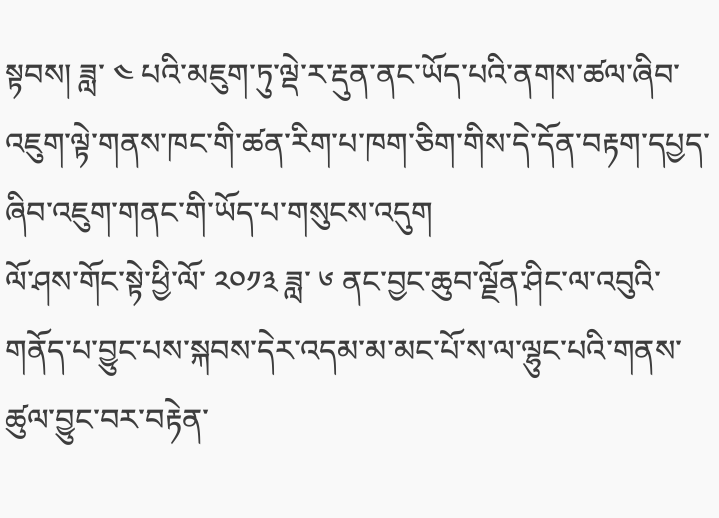སྟབས། ཟླ་ ༤ པའི་མཇུག་ཏུ་ལྡེ་ར་རྡུན་ནང་ཡོད་པའི་ནགས་ཚལ་ཞིབ་འཇུག་ལྟེ་གནས་ཁང་གི་ཚན་རིག་པ་ཁག་ཅིག་གིས་དེ་དོན་བརྟག་དཔྱད་ཞིབ་འཇུག་གནང་གི་ཡོད་པ་གསུངས་འདུག
ལོ་ཤས་གོང་སྟེ་ཕྱི་ལོ་ ༢༠༡༣ ཟླ་ ༦ ནང་བྱང་ཆུབ་ལྗོན་ཤིང་ལ་འབུའི་གནོད་པ་བྱུང་པས་སྐབས་དེར་འདམ་མ་མང་པོ་ས་ལ་ལྷུང་པའི་གནས་ཚུལ་བྱུང་བར་བརྟེན་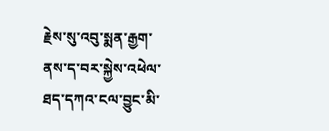རྗེས་སུ་འབུ་སྨན་རྒྱག་ནས་ད་བར་སྐྱེས་འཕེལ་ཐད་དཀའ་ངལ་བྱུང་མི་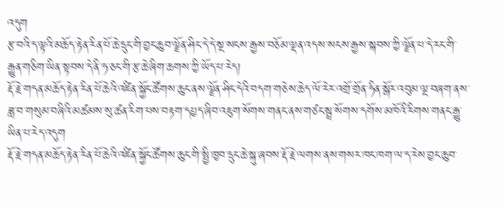འདུག
རྩ་བའི་ད་ལྟའི་མཆོད་རྟེན་རིན་པོ་ཆེ་དྲུང་གི་བྱང་ཆུབ་ལྗོན་ཤིང་དེ་དེ་སྔ་སངས་རྒྱས་བཅོམ་ལྡན་འདས་སངས་རྒྱས་སྐབས་ཀྱི་ལྗོན་པ་དེ་རང་གི་རྒྱུན་གཅིག་ཡིན་སྟབས་དེ་ནི་ཧ་ཅང་གི་རྩ་ཆེ་ཞིག་ཆགས་ཀྱི་ཡོད་པ་རེད།
རྡོ་རྗེ་གདན་མཆོད་རྟེན་རིན་པོ་ཆེའི་འཛིན་སྐྱོང་ཚོགས་ཆུང་ནས་ལྗོན་ཤིང་དེའི་བདག་གཅེས་ཆེད་ལོ་རེར་འགྲོ་གྲོན་ཧིན་སྒོར་འབུམ་ལྔ་བཞག་ནས་ཟླ་བ་གསུམ་བཞིའི་མཚམས་སུ་ཚན་རིག་པས་བརྟག་དཔྱད་ཞིབ་འཇུག་སོགས་གནང་ནས་གཙང་སྦྲ་སོགས་དགོས་མཁོའི་རིགས་གནང་རྒྱུ་ཡིན་པ་རེད་འདུག
རྡོ་རྗེ་གདན་མཆོད་རྟེན་རིན་པོ་ཆེའི་འཛིན་སྐྱོང་ཚོགས་ཆུང་གི་སྤྱི་ཁྱབ་དྲུང་ཆེ་སྐུ་ཞབས་རྡོ་རྗེ་ལགས་ནས་གསར་ཁང་ཁག་ལ་ད་རེས་བྱང་ཆུབ་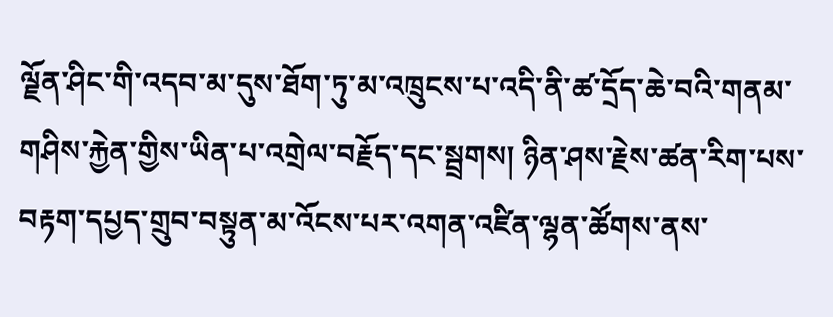ལྗོན་ཤིང་གི་འདབ་མ་དུས་ཐོག་ཏུ་མ་འཁྲུངས་པ་འདི་ནི་ཚ་དྲོད་ཆེ་བའི་གནམ་གཤིས་རྐྱེན་གྱིས་ཡིན་པ་འགྲེལ་བརྗོད་དང་སྦྲགས། ཉིན་ཤས་རྗེས་ཚན་རིག་པས་བརྟག་དཔྱད་གྲུབ་བསྟུན་མ་འོངས་པར་འགན་འཛིན་ལྷན་ཚོགས་ནས་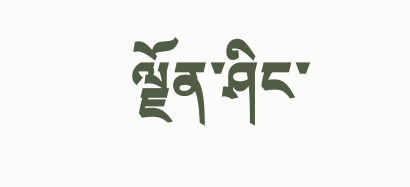ལྗོན་ཤིང་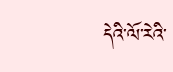དེའི་ལོ་རེའི་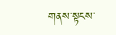གནས་སྟངས་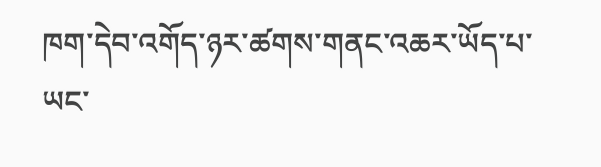ཁག་དེབ་འགོད་ཉར་ཚགས་གནང་འཆར་ཡོད་པ་ཡང་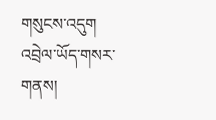གསུངས་འདུག
འབྲེལ་ཡོད་གསར་གནས།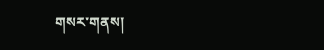གསར་གནས།